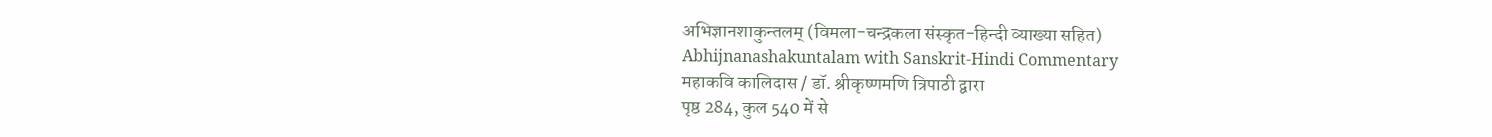अभिज्ञानशाकुन्तलम् (विमला-चन्द्रकला संस्कृत-हिन्दी व्याख्या सहित)
Abhijnanashakuntalam with Sanskrit-Hindi Commentary
महाकवि कालिदास / डॉ. श्रीकृष्णमणि त्रिपाठी द्वारा
पृष्ठ 284, कुल 540 में से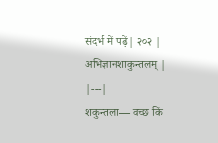संदर्भ में पढ़ें| २०२ | अभिज्ञानशाकुन्तलम् |
|---|
शकुन्तला— वच्छ किं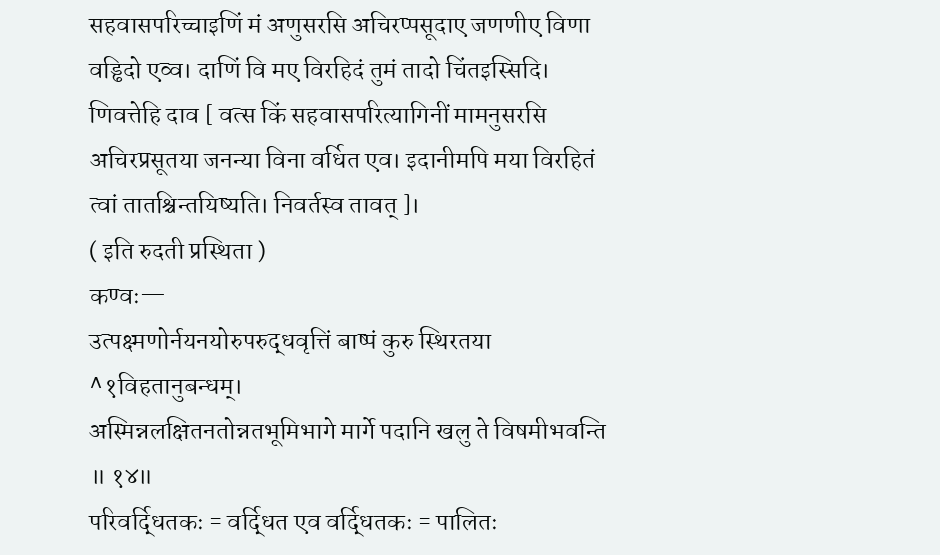सहवासपरिच्चाइणिं मं अणुसरसि अचिरप्पसूदाए जणणीए विणा वड्ढिदो एव्व। दाणिं वि मए विरहिदं तुमं तादो चिंतइस्सिदि। णिवत्तेहि दाव [ वत्स किं सहवासपरित्यागिनीं मामनुसरसि अचिरप्रसूतया जनन्या विना वर्धित एव। इदानीमपि मया विरहितं त्वां तातश्चिन्तयिष्यति। निवर्तस्व तावत् ]।
( इति रुदती प्रस्थिता )
कण्वः—
उत्पक्ष्मणोर्नयनयोरुपरुद्धवृत्तिं बाष्पं कुरु स्थिरतया ^१विहतानुबन्धम्।
अस्मिन्नलक्षितनतोन्नतभूमिभागे मार्गे पदानि खलु ते विषमीभवन्ति ॥ १४॥
परिवर्द्धितकः = वर्द्धित एव वर्द्धितकः = पालितः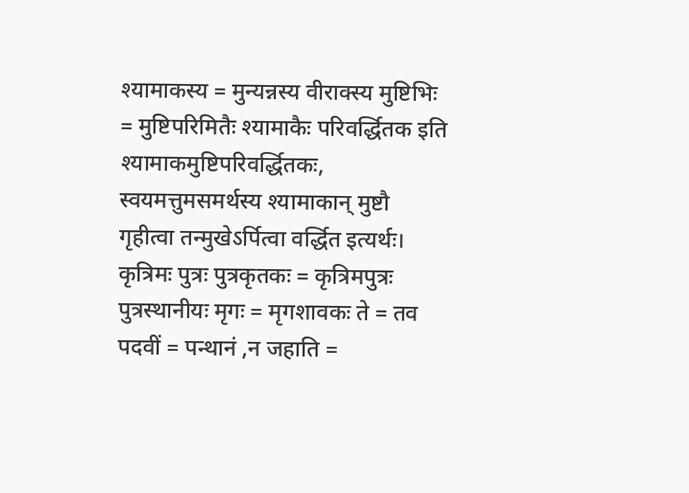श्यामाकस्य = मुन्यन्नस्य वीराक्स्य मुष्टिभिः = मुष्टिपरिमितैः श्यामाकैः परिवर्द्धितक इति श्यामाकमुष्टिपरिवर्द्धितकः, स्वयमत्तुमसमर्थस्य श्यामाकान् मुष्टौ गृहीत्वा तन्मुखेऽर्पित्वा वर्द्धित इत्यर्थः। कृत्रिमः पुत्रः पुत्रकृतकः = कृत्रिमपुत्रः पुत्रस्थानीयः मृगः = मृगशावकः ते = तव पदवीं = पन्थानं ,न जहाति =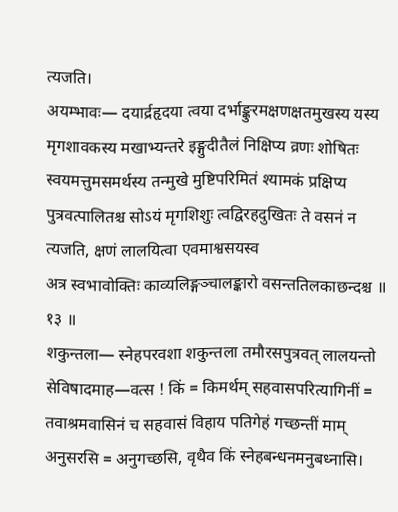त्यजति।
अयम्भावः— दयार्द्रहृदया त्वया दर्भाङ्कुरमक्षणक्षतमुखस्य यस्य मृगशावकस्य मखाभ्यन्तरे इङ्गुदीतैलं निक्षिप्य व्रणः शोषितः स्वयमत्तुमसमर्थस्य तन्मुखे मुष्टिपरिमितं श्यामकं प्रक्षिप्य पुत्रवत्पालितश्च सोऽयं मृगशिशुः त्वद्विरहदुखितः ते वसनं न त्यजति, क्षणं लालयित्वा एवमाश्वसयस्व
अत्र स्वभावोक्तिः काव्यलिङ्गञ्चालङ्कारो वसन्ततिलकाछन्दश्च ॥ १३ ॥
शकुन्तला— स्नेहपरवशा शकुन्तला तमौरसपुत्रवत् लालयन्तो सेविषादमाह—वत्स ! किं = किमर्थम् सहवासपरित्यागिनीं = तवाश्रमवासिनं च सहवासं विहाय पतिगेहं गच्छन्तीं माम् अनुसरसि = अनुगच्छसि, वृथैव किं स्नेहबन्धनमनुबध्नासि।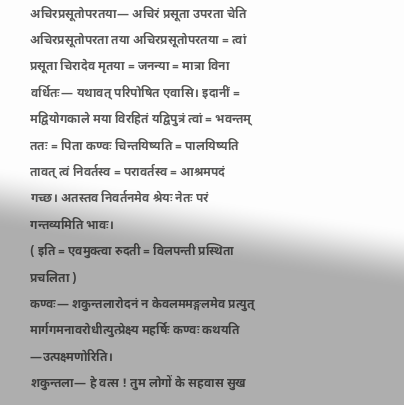अचिरप्रसूतोपरतया— अचिरं प्रसूता उपरता चेति अचिरप्रसूतोपरता तया अचिरप्रसूतोपरतया = त्वां प्रसूता चिरादेव मृतया = जनन्या = मात्रा विना वर्धितः— यथावत् परिपोषित एवासि। इदानीं = मद्वियोगकाले मया विरहितं यद्विपुत्रं त्वां = भवन्तम् ततः = पिता कण्वः चिन्तयिष्यति = पालयिष्यति तावत् त्वं निवर्तस्व = परावर्तस्व = आश्रमपदं गच्छ। अतस्तव निवर्तनमेव श्रेयः नेतः परं गन्तव्यमिति भावः।
( इति = एवमुक्त्वा रुदती = विलपन्ती प्रस्थिता प्रचलिता )
कण्वः— शकुन्तलारोदनं न केवलममङ्गलमेव प्रत्युत् मार्गगमनावरोधीत्युत्प्रेक्ष्य महर्षिः कण्वः कथयति —उत्पक्ष्मणोरिति।
शकुन्तला— हे वत्स ! तुम लोगों के सहवास सुख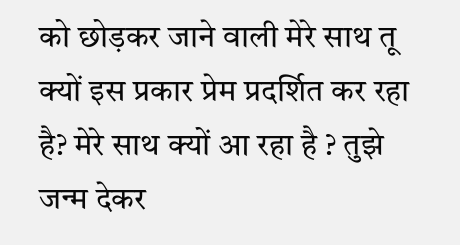को छोड़कर जाने वाली मेरे साथ तू क्यों इस प्रकार प्रेम प्रदर्शित कर रहा है? मेरे साथ क्यों आ रहा है ? तुझे जन्म देकर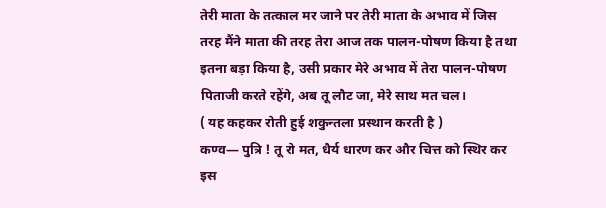तेरी माता के तत्काल मर जाने पर तेरी माता के अभाव में जिस तरह मैंने माता की तरह तेरा आज तक पालन-पोषण किया है तथा इतना बड़ा किया है, उसी प्रकार मेरे अभाव में तेरा पालन-पोषण पिताजी करते रहेंगे, अब तू लौट जा, मेरे साथ मत चल।
( यह कहकर रोती हुई शकुन्तला प्रस्थान करती है )
कण्व— पुत्रि ! तू रो मत, धैर्य धारण कर और चित्त को स्थिर कर इस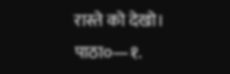रास्ते को देखो।
पाठा०—१.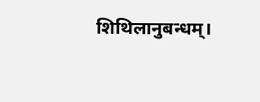शिथिलानुबन्धम्।